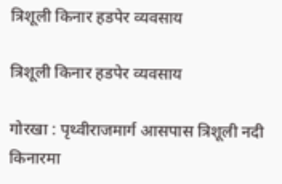त्रिशूली किनार हडपेर व्यवसाय

त्रिशूली किनार हडपेर व्यवसाय

गोरखा : पृथ्वीराजमार्ग आसपास त्रिशूली नदी किनारमा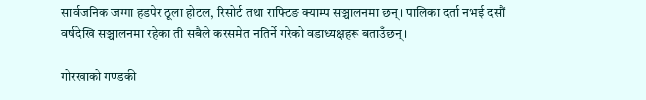सार्वजनिक जग्गा हडपेर ठूला होटल, रिसोर्ट तथा राफ्टिङ क्याम्प सञ्चालनमा छन्। पालिका दर्ता नभई दसौं वर्षदेखि सञ्चालनमा रहेका ती सबैले करसमेत नतिर्ने गरेको वडाध्यक्षहरू बताउँछन्।

गोरखाको गण्डकी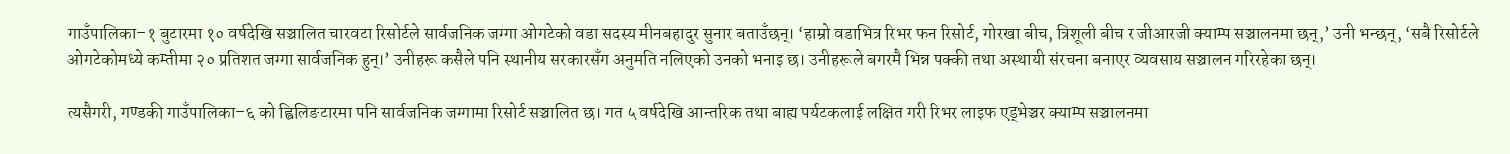गाउँपालिका–१ बुटारमा १० वर्षदेखि सञ्चालित चारवटा रिसोर्टले सार्वजनिक जग्गा ओगटेको वडा सदस्य मीनबहादुर सुनार बताउँछन्। ‘हाम्रो वडाभित्र रिभर फन रिसोर्ट, गोरखा बीच, त्रिशूली बीच र जीआरजी क्याम्प सञ्चालनमा छन्,’ उनी भन्छन्, ‘सबै रिसोर्टले ओगटेकोमध्ये कम्तीमा २० प्रतिशत जग्गा सार्वजनिक हुन्।’ उनीहरू कसैले पनि स्थानीय सरकारसँग अनुमति नलिएको उनको भनाइ छ। उनीहरूले बगरमै भिन्न पक्की तथा अस्थायी संरचना बनाएर व्यवसाय सञ्चालन गरिरहेका छन्।

त्यसैगरी, गण्डकी गाउँपालिका–६ को ह्विलिङटारमा पनि सार्वजनिक जग्गामा रिसोर्ट सञ्चालित छ। गत ५ वर्षदेखि आन्तरिक तथा बाह्य पर्यटकलाई लक्षित गरी रिभर लाइफ एड्भेञ्चर क्याम्प सञ्चालनमा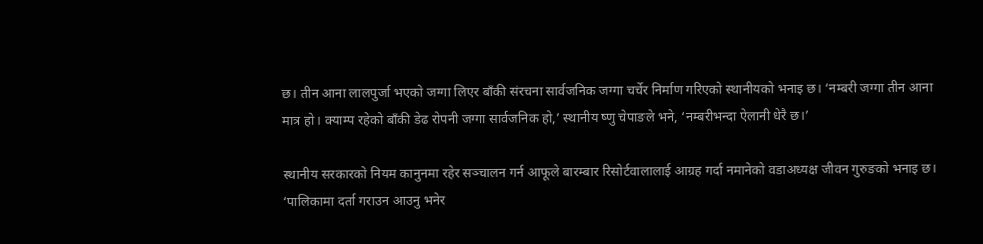छ। तीन आना लालपुर्जा भएको जग्गा लिएर बाँकी संरचना सार्वजनिक जग्गा चर्चेर निर्माण गरिएको स्थानीयको भनाइ छ। ‘नम्बरी जग्गा तीन आना मात्र हो। क्याम्प रहेको बाँकी डेढ रोपनी जग्गा सार्वजनिक हो,’ स्थानीय ष्णु चेपाङले भने, ‘नम्बरीभन्दा ऐलानी धेरै छ।’

स्थानीय सरकारको नियम कानुनमा रहेर सञ्चालन गर्न आफूले बारम्बार रिसोर्टवालालाई आग्रह गर्दा नमानेको वडाअध्यक्ष जीवन गुरुङको भनाइ छ। ‘पालिकामा दर्ता गराउन आउनु भनेर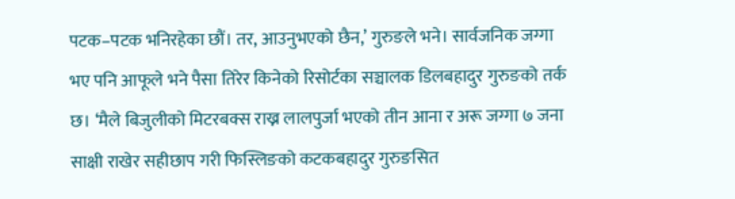पटक–पटक भनिरहेका छौं। तर, आउनुभएको छैन,’ गुरुङले भने। सार्वजनिक जग्गा भए पनि आफूले भने पैसा तिरेर किनेको रिसोर्टका सञ्चालक डिलबहादुर गुरुङको तर्क छ। ‘मैले बिजुलीको मिटरबक्स राख्न लालपुर्जा भएको तीन आना र अरू जग्गा ७ जना साक्षी राखेर सहीछाप गरी फिस्लिङको कटकबहादुर गुरुङसित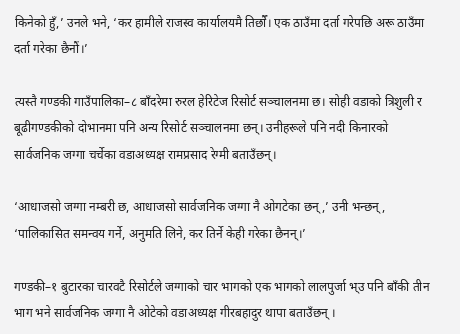किनेको हुँ,’ उनले भने, ‘कर हामीले राजस्व कार्यालयमै तिर्छौं। एक ठाउँमा दर्ता गरेपछि अरू ठाउँमा दर्ता गरेका छैनौं।’

त्यस्तै गण्डकी गाउँपालिका–८ बाँदरेमा रुरल हेरिटेज रिसोर्ट सञ्चालनमा छ। सोही वडाको त्रिशुली र बूढीगण्डकीको दोभानमा पनि अन्य रिसोर्ट सञ्चालनमा छन्। उनीहरूले पनि नदी किनारको सार्वजनिक जग्गा चर्चेका वडाअध्यक्ष रामप्रसाद रेग्मी बताउँछन्।

‘आधाजसो जग्गा नम्बरी छ, आधाजसो सार्वजनिक जग्गा नै ओगटेका छन्,’ उनी भन्छन्, ‘पालिकासित समन्वय गर्ने, अनुमति लिने, कर तिर्ने केही गरेका छैनन्।’

गण्डकी–१ बुटारका चारवटै रिसोर्टले जग्गाको चार भागको एक भागको लालपुर्जा भ्उ पनि बाँकी तीन भाग भने सार्वजनिक जग्गा नै ओटेको वडाअध्यक्ष गीरबहादुर थापा बताउँछन् ।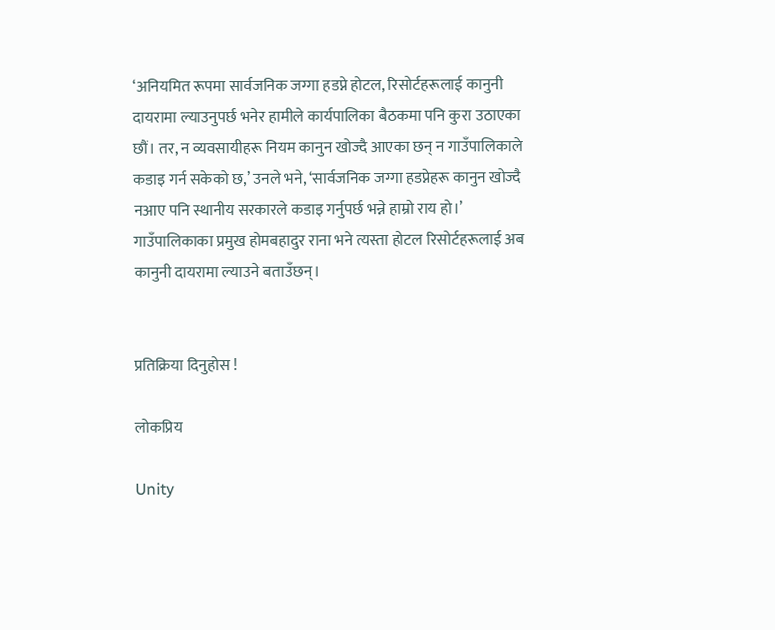‘अनियमित रूपमा सार्वजनिक जग्गा हडप्ने होटल, रिसोर्टहरूलाई कानुनी दायरामा ल्याउनुपर्छ भनेर हामीले कार्यपालिका बैठकमा पनि कुरा उठाएका छौं। तर, न व्यवसायीहरू नियम कानुन खोज्दै आएका छन् न गाउँपालिकाले कडाइ गर्न सकेको छ,’ उनले भने, ‘सार्वजनिक जग्गा हडप्नेहरू कानुन खोज्दै नआए पनि स्थानीय सरकारले कडाइ गर्नुपर्छ भन्ने हाम्रो राय हो।’ गाउँपालिकाका प्रमुख होमबहादुर राना भने त्यस्ता होटल रिसोर्टहरूलाई अब कानुनी दायरामा ल्याउने बताउँछन्।


प्रतिक्रिया दिनुहोस !

लोकप्रिय

Unity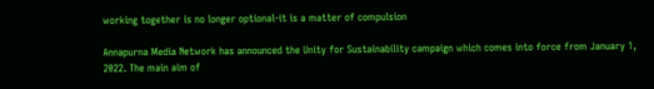working together is no longer optional-it is a matter of compulsion

Annapurna Media Network has announced the Unity for Sustainability campaign which comes into force from January 1, 2022. The main aim of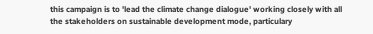this campaign is to 'lead the climate change dialogue' working closely with all the stakeholders on sustainable development mode, particulary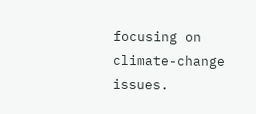focusing on climate-change issues.